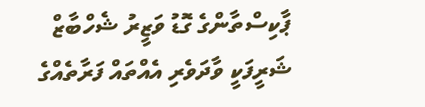ޕާކިސްތާންގެ ގޮޑު ވަޒީރު ޝެހްބާޒް ޝަރީފަކީ ވާދަވެރި އެއްތައް ފަރާތެއްގެ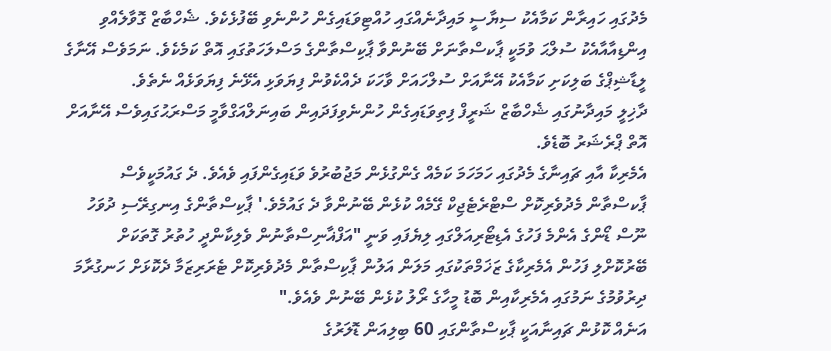މެދުގައި ހައިރާން ކަމާއެކު ސިޔާސީ މައިދާނެއްގައި ހުއްޓިވަޑައިގެން ހުންނެވި ބޭފުޅެކެވެ. ޝެހްބާޒް ގޮވާލެއްވި އިންޑިއާއާއެކު ސުލްޙަ ވުމަކީ ޕާކސްތާނަށް ބޭނުންވާ ޕާކިސްތާންގެ މަސްލަހަތުގައި އޮތް ކަމެކެވެ. ނަމަވެސް އޭނާގެ ލީޑާޝިޕްގެ ބަލިކަށި ކަމާއެކު އޭނާއަށް ސުލްހައަށް ވާހަކަ ދެއްކެވުން ފިޔަވަޅި އެޅޭނެ ފިޔަވަޅެއް ނެތެވެ.
ދާޚިލީ މައިދާނުގައި ޝެހްބާޒް ޝަރީފް ފިތިވަޑައިގެން ހުންނެވިފަދައިން ބައިނަލްއަގްވާމީ މަސްރަޙުގައިވެސް އޭނާއަށް އޮތް ޕްރެޝަރު ބޮޑެވެ.
އެމެރިކާ އާއި ޗައިނާގެ މެދުގައި ހަމަހަމަ ކަމެއް ގެންގުޅެން މަޖުބުރުވެ ވަޑައިގެންފައި ވެއެވެ. ދެ ގައުމަކީވެސް ޕާކސްތާން މެދުވެރިކޮށް ސްޓްރެޓެޖިކް ގޭމެއް ކުޅެން ބޭނުންވާ ދެ ގައުމެވެ.' ޕާކިސްތާންގެ އިނގިރޭސި ދުވަހު ނޫސް ޑޯންގެ އެންމެ ފަހުގެ އެޑިޓޯރިއަލްގައި ލިޔެފައި ވަނީ "އަފްޣާނިސްތާނުން ވެލިކާންދީ ހުތުރު ގޮތަކަށް ބޭރުކޮށްލި ފަހުން އެމެރިކާގެ ޒަޚަމްތަކުގައި މަލަން އަލުން ޕާކިސްތާން މެދުވެރިކޮށް ޓެރަރިޒަމާ ދެކޮޅަށް ހަނގުރާމަ ދިރުވުމުގެ ނަމުގައި އެމެރިކާއިން ބޮޑު މީހާގެ ރޯލު ކުޅެން ބޭނުން ވެއެވެ."
އަނެއް ކޮޅުން ޗައިނާއަކީ ޕާކިސްތާންގައި 60 ބިލިއަން ޑޮލަރުގެ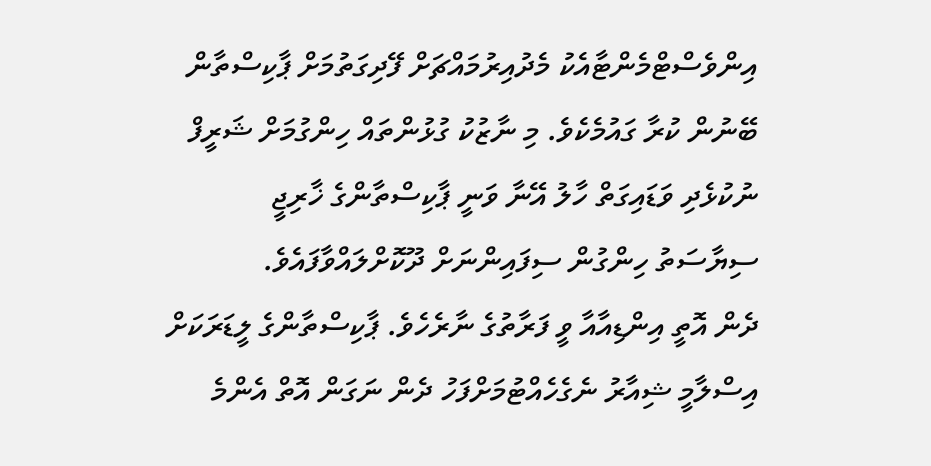އިންވެސްޓްމެންޓާއެކު މެދުއިރުމައްޗަށް ފޭދިގަތުމަށް ޕާކިސްތާން ބޭނުން ކުރާ ގައުމެކެވެ. މި ނާޒުކު ގުޅުންތައް ހިންގުމަށް ޝަރީފް ނުކުޅެދި ވަޑައިގަތް ހާލު އޭނާ ވަނީ ޕާކިސްތާންގެ ޚާރިޖީ ސިޔާސަތު ހިންގުން ސިފައިންނަށް ދޫކޮށްލައްވާފައެވެ.
ދެން އޮތީ އިންޑިއާއާ ވީ ފަރާތުގެ ނާރެހެވެ. ޕާކިސްތާންގެ ލީޑަރަކަށް އިސްލާމީ ޝިއާރު ނެގެހެއްޓުމަށްފަހު ދެން ނަގަން އޮތް އެންމެ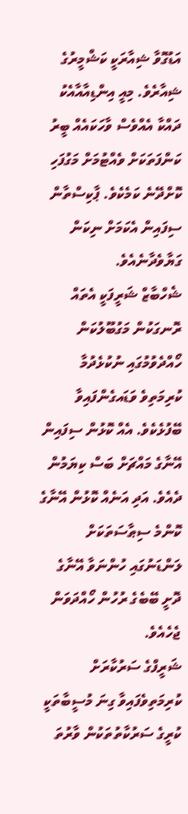އަޑުގޮވާ ޝިއާރަކީ ކަޝްމީރުގެ ޝިއާރެވެ. މިއީ އިންޑިއާއާއެކު ދައްކާ އެއްވެސް ވާހަކައެއް ބީރު ކަންފަތަކަށް ވެއްޓުމަށް މަގުފަހި ކޮށްދޭނެ ކަމެކެވެ. ޕާކިސްތާން ސިފައިން އެކަމަށް ނިކަން ގަޔާވެދާނެއެވެ.
ޝެހްބާޒް ޝަރީފަކީ އެތައް ރޮނގަކުން މަގުބޫލުކަން ހޯއްދެވުމުގައި ނުކުޅެދުމާ ކުރިމަތިވެ ވަޑައގެންފައިވާ ބޭފުޅެކެވެ. އެއް ކޮޅުން ސިފައިން އޭނާގެ މައްޗަށް ބަސް ކިޔަމުން ދެއެވެ. އަދި އަނެއް ކޮޅުން އޭނާގެ ކޮންމެ ސިޠާސަތަކަށް ލަންޑަނުގައި ހުންނަވާ އޭނާގެ ދޮށީ ބޭބެގެ ރުހުން ހޯއްދަވަން ޖެހެއެވެ.
ޝަރީފްގެ ސަރުކާރަށް ކުރިމަތިވެފައިވާ ގިނަ މުސީބާތަކީ ކުރީގެ ސަރުކާތުތަކުން ވާރުތަ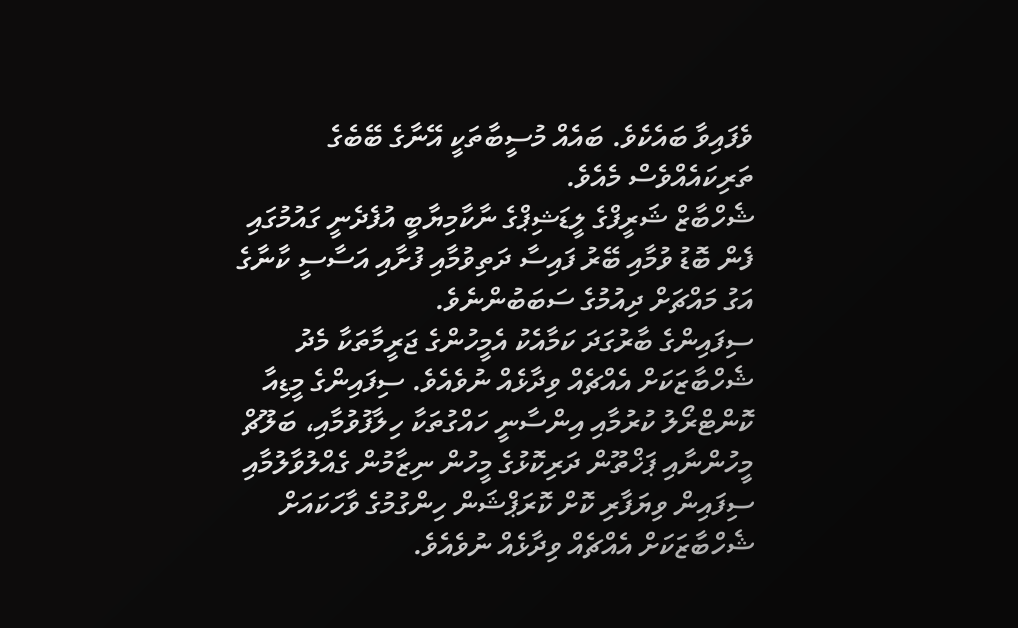ވެފައިވާ ބައެކެވެ. ބައެއް މުސީބާތަކީ އޭނާގެ ބޭބެގެ ތަރިކައެއްވެސް މެއެވެ.
ޝެހްބާޒް ޝަރީފްގެ ލީޑަޝިޕްގެ ނާކާމިޔާބީ އުފެދެނީ ގައުމުގައި ފެން ބޮޑު ވުމާއި ބޭރު ފައިސާ ދަތިވުމާއި ފުށާއި އަސާސީ ކާނާގެ އަގު މައްޗަށް ދިއުމުގެ ސަބަބުންނެވެ.
ސިފައިންގެ ބާރުގަދަ ކަމާއެކު އެމީހުންގެ ޖަރީމާތަކާ މެދު ޝެހްބާޒަކަށް އެއްޗެއް ވިދާޅެއް ނުވެއެވެ. ސިފައިންގެ މީޑިއާ ކޮންޓްރޯލު ކުރުމާއި އިންސާނީ ހައްގުތަކާ ހިލާފުވުމާއި، ބަލޫޗް މީހުންނާއި ޕަޚްތޫން ދަރިކޮޅުގެ މީހުން ނިޒާމުން ގެއްލުވާލުމާއި ސިފައިން ވިޔަފާރި ކޮށް ކޮރަޕްޝަން ހިންގުމުގެ ވާހަކައަށް ޝެހްބާޒަކަށް އެއްޗެއް ވިދާޅެއް ނުވެއެވެ.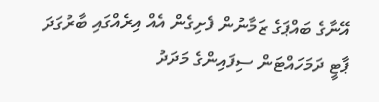އޭނާގެ ބައްޕަގެ ޒަމާނުން ފެށިގެން އެއް އިރެއްގައި ބާރުގަދަ ޕާޓީ ދަމަހައްޓަން ސިފައިންގެ މަދަދު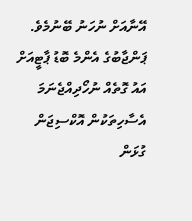އޭނާއަށް ނުހަނު ބޭނުމެވެ. ޕަންޖާބުގެ އެންމެ ބޮޑު ޕާޓީއަށް އައު ގޮތެއް ނުހޯދިއްޖެނަމަ އެސާހިތަކުން އޮކްސިޖަން ގުޅަން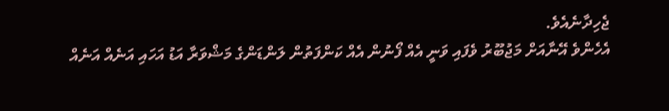ޖެހިދާނެއެވެ.
އެހެންވެ އޭނާއަށް މަޖުބޫރު ވެފައި ވަނީ އެއް ފޯނުން އެއް ކަންފަތުން ލަންޑަންގެ މަޝްވަރާ އަޑު އަހައި އަނެއް އަނެއް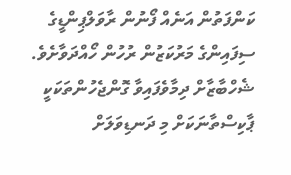ކަންފަތުން އަނެއް ފޯނުން ރާވަލްޕިންޑީގެ ސިފައިންގެ މަރުކަޒުން ރުހުން ހޯއްދަވާށެވެ.
ޝެހްބާޒާށް ދިމާވެފައިވާ ގޮންޖެހުންތަކަކީ ޕާކިސްތާނަކަށް މި ދަނޑިވަލަށް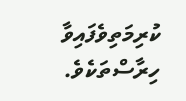ކުރިމަތިވެފައިވާ ހިރާސްތަކެވެ.